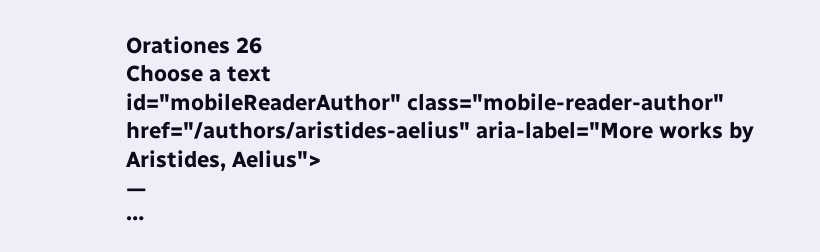Orationes 26
Choose a text
id="mobileReaderAuthor" class="mobile-reader-author" href="/authors/aristides-aelius" aria-label="More works by Aristides, Aelius">
—
⋯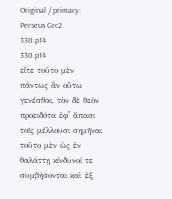Original / primary: Perseus Grc2
330.p14
330.p14
εἴτε τοῦτο μὲν πάντως ἂν οὕτω γενέσθαι, τὸν δὲ θεὸν προειδότα ἐφʼ ἅπασι τοῖς μέλλουσι σημῆναι τοῦτο μὲν ὡς ἐν θαλάττῃ κίνδυνοί τε συμβήσονται καὶ ἐξ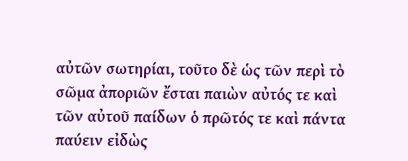αὐτῶν σωτηρίαι, τοῦτο δὲ ὡς τῶν περὶ τὸ σῶμα ἀποριῶν ἔσται παιὼν αὐτός τε καὶ τῶν αὐτοῦ παίδων ὁ πρῶτός τε καὶ πάντα παύειν εἰδὼς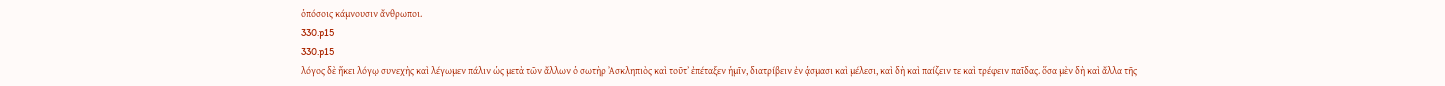ὁπόσοις κάμνουσιν ἄνθρωποι.
330.p15
330.p15
λόγος δὲ ἥκει λόγῳ συνεχὴς καὶ λέγωμεν πάλιν ὡς μετὰ τῶν ἄλλων ὁ σωτὴρ Ἀσκληπιὸς καὶ τοῦτʼ ἐπέταξεν ἡμῖν, διατρίβειν ἐν ᾁσμασι καὶ μέλεσι, καὶ δὴ καὶ παίζειν τε καὶ τρέφειν παῖδας. ὅσα μὲν δὴ καὶ ἄλλα τῆς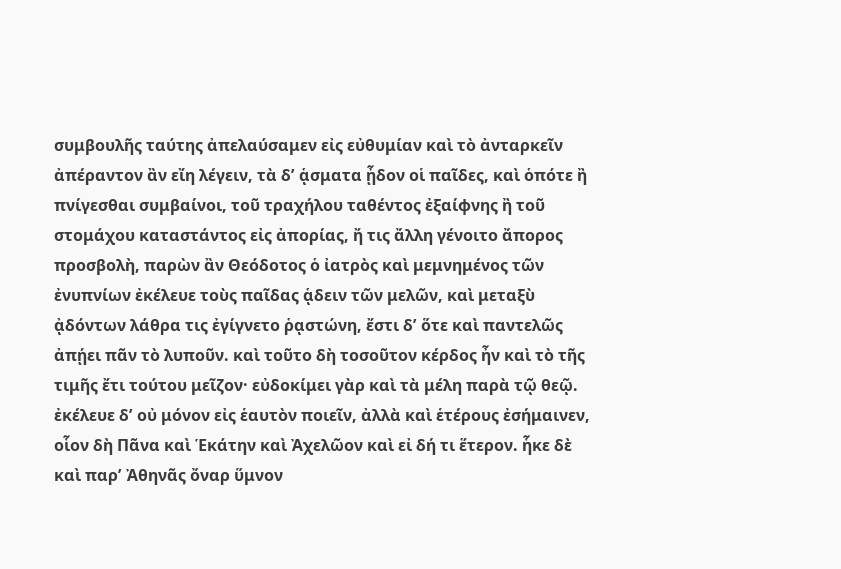συμβουλῆς ταύτης ἀπελαύσαμεν εἰς εὐθυμίαν καὶ τὸ ἀνταρκεῖν ἀπέραντον ἂν εἴη λέγειν, τὰ δʼ ᾁσματα ᾖδον οἱ παῖδες, καὶ ὁπότε ἢ πνίγεσθαι συμβαίνοι, τοῦ τραχήλου ταθέντος ἐξαίφνης ἢ τοῦ στομάχου καταστάντος εἰς ἀπορίας, ἤ τις ἄλλη γένοιτο ἄπορος προσβολὴ, παρὼν ἂν Θεόδοτος ὁ ἰατρὸς καὶ μεμνημένος τῶν ἐνυπνίων ἐκέλευε τοὺς παῖδας ᾁδειν τῶν μελῶν, καὶ μεταξὺ ᾀδόντων λάθρα τις ἐγίγνετο ῥᾳστώνη, ἔστι δʼ ὅτε καὶ παντελῶς ἀπῄει πᾶν τὸ λυποῦν. καὶ τοῦτο δὴ τοσοῦτον κέρδος ἦν καὶ τὸ τῆς τιμῆς ἔτι τούτου μεῖζον· εὐδοκίμει γὰρ καὶ τὰ μέλη παρὰ τῷ θεῷ. ἐκέλευε δʼ οὐ μόνον εἰς ἑαυτὸν ποιεῖν, ἀλλὰ καὶ ἑτέρους ἐσήμαινεν, οἷον δὴ Πᾶνα καὶ Ἑκάτην καὶ Ἀχελῶον καὶ εἰ δή τι ἕτερον. ἧκε δὲ καὶ παρʼ Ἀθηνᾶς ὄναρ ὕμνον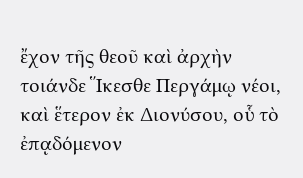ἔχον τῆς θεοῦ καὶ ἀρχὴν τοιάνδε Ἵκεσθε Περγάμῳ νέοι, καὶ ἕτερον ἐκ Διονύσου, οὗ τὸ ἐπᾳδόμενον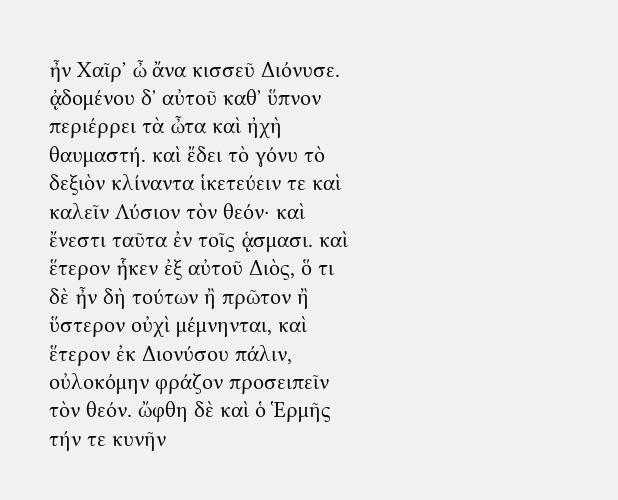ἦν Χαῖρʼ ὦ ἄνα κισσεῦ Διόνυσε. ᾀδομένου δʼ αὐτοῦ καθʼ ὕπνον περιέρρει τὰ ὦτα καὶ ἠχὴ θαυμαστή. καὶ ἔδει τὸ γόνυ τὸ δεξιὸν κλίναντα ἱκετεύειν τε καὶ καλεῖν Λύσιον τὸν θεόν· καὶ ἔνεστι ταῦτα ἐν τοῖς ᾁσμασι. καὶ ἕτερον ἧκεν ἐξ αὐτοῦ Διὸς, ὅ τι δὲ ἦν δὴ τούτων ἢ πρῶτον ἢ ὕστερον οὐχὶ μέμνηνται, καὶ ἕτερον ἐκ Διονύσου πάλιν, οὐλοκόμην φράζον προσειπεῖν τὸν θεόν. ὤφθη δὲ καὶ ὁ Ἑρμῆς τήν τε κυνῆν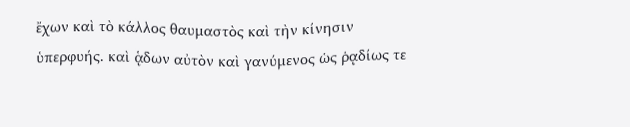ἔχων καὶ τὸ κάλλος θαυμαστὸς καὶ τὴν κίνησιν ὑπερφυής. καὶ ᾁδων αὐτὸν καὶ γανύμενος ὡς ῥᾳδίως τε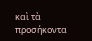καὶ τὰ προσήκοντα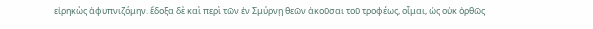εἰρηκὼς ἀφυπνιζόμην. ἔδοξα δὲ καὶ περὶ τῶν ἐν Σμύρνῃ θεῶν ἀκοῦσαι τοῦ τροφέως, οἶμαι, ὡς οὐκ ὀρθῶς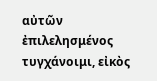αὐτῶν ἐπιλελησμένος τυγχάνοιμι, εἰκὸς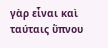γὰρ εἶναι καὶ ταύταις ὕπνου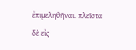ἐπιμεληθῆναι. πλεῖστα δὲ εἰς